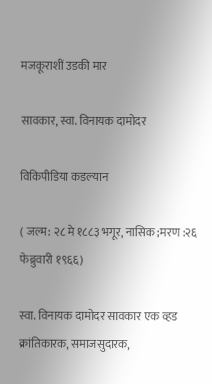मजकूराशीं उडकी मार

सावकार, स्वा. विनायक दामोदर

विकिपीडिया कडल्यान

( जल्म: २८ मे १८८३ भगूर, नासिक ;मरण :२६ फेब्रुवारी १९६६)

स्वा. विनायक दामोदर सावकार एक व्हड क्रांतिकारक, समाजसुदारक,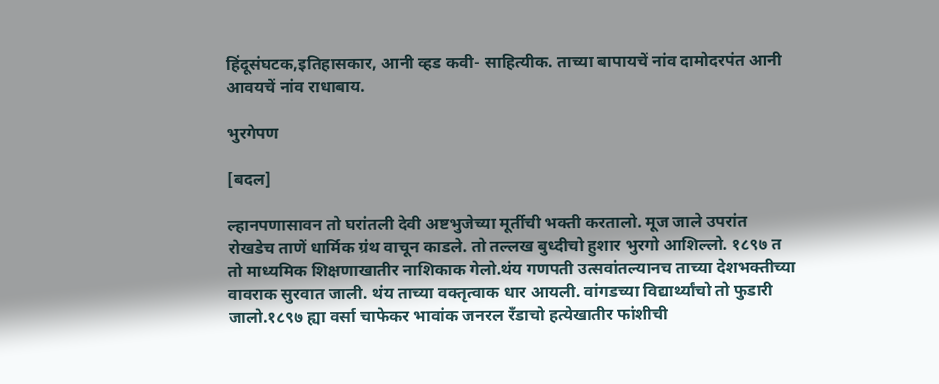हिंदूसंघटक,इतिहासकार, आनी व्हड कवी- साहित्यीक. ताच्या बापायचें नांव दामोदरपंत आनी आवयचें नांव राधाबाय.

भुरगेपण

[बदल]

ल्हानपणासावन तो घरांतली देवी अष्टभुजेच्या मूर्तीची भक्ती करतालो. मूज जाले उपरांत रोखडेच ताणें धार्मिक ग्रंथ वाचून काडले. तो तल्लख बुध्दीचो हुशार भुरगो आशिल्लो. १८९७ त तो माध्यमिक शिक्षणाखातीर नाशिकाक गेलो.थंय गणपती उत्सवांतल्यानच ताच्या देशभक्तीच्या वावराक सुरवात जाली. थंय ताच्या वक्तृत्वाक धार आयली. वांगडच्या विद्यार्थ्यांचो तो फुडारी जालो.१८९७ ह्या वर्सा चाफेकर भावांक जनरल रँडाचो हत्येखातीर फांशीची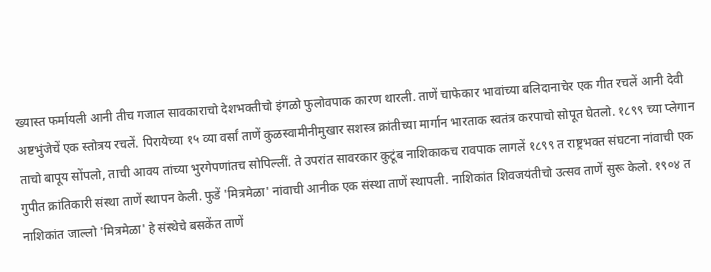ख्यास्त फर्मायली आनी तीच गजाल सावकाराचो देशभक्तीचो इंगळो फुलोवपाक कारण थारली. ताणें चाफेकार भावांच्या बलिदानाचेर एक गीत रचलें आनी देवी अष्टभुंजेचें एक स्तोत्रय रचलें. पिरायेच्या १५ व्या वर्सां ताणें कुळस्वामीनीमुखार सशस्त्र क्रांतीच्या मार्गान भारताक स्वतंत्र करपाचो सोपूत घेतलो. १८९९ च्या प्लेगान ताचो बापूय सोंपलो, ताची आवय तांच्या भुरगेपणांतच सोपिल्लीं. ते उपरांत सावरकार कुटूंब नाशिकाकच रावपाक लागलें १८९९ त राष्ट्रभक्त संघटना नांवाची एक गुपीत क्रांतिकारी संस्था ताणें स्थापन केली. फुडें 'मित्रमेळा' नांवाची आनीक एक संस्था ताणें स्थापली. नाशिकांत शिवजयंतीचो उत्सव ताणें सुरू केलो. १९०४ त नाशिकांत जाल्लो 'मित्रमेळा' हे संस्थेचे बसकेंत ताणें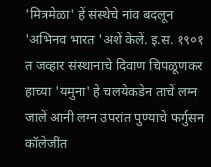'मित्रमेळा' हें संस्थेचे नांव बदलून 'अभिनव भारत 'अशें केलें. इ.स. १९०१ त जव्हार संस्थानाचे दिवाण चिपळूणकर हाच्या 'यमुना' हे चलयेकडेन ताचें लग्न जालें आनी लग्न उपरांत पुण्याचे फर्गुसन कॉलेजींत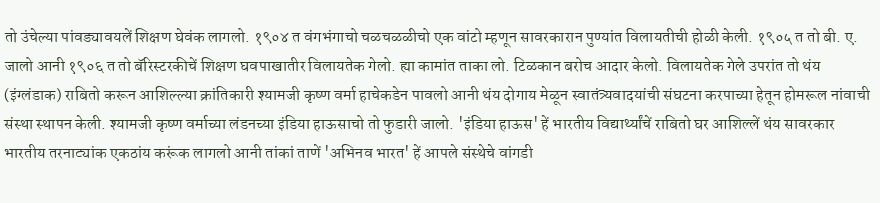तो उंचेल्या पांवड्यावयलें शिक्षण घेवंक लागलो. १९०४ त वंगभंगाचो चळचळळीचो एक वांटो म्हणून सावरकारान पुण्यांत विलायतीची होळी केली. १९०५ त तो बी. ए. जालो आनी १९०६ त तो बॅरिस्टरकीचें शिक्षण घवपाखातीर विलायतेक गेलो. ह्या कामांत ताका लो. टिळकान बरोच आदार केलो. विलायतेक गेले उपरांत तो थंय (इंग्लंडाक) राबितो करून आशिल्ल्या क्रांतिकारी श्यामजी कृष्ण वर्मा हाचेकडेन पावलो आनी थंय दोगाय मेळून स्वातंत्र्यवादयांची संघटना करपाच्या हेतून होमरूल नांवाची संस्था स्थापन केली. श्यामजी कृष्ण वर्माच्या लंडनच्या इंडिया हाऊसाचो तो फुडारी जालो. 'इंडिया हाऊस' हें भारतीय विद्यार्थ्यांचें राबितो घर आशिल्लें थंय सावरकार भारतीय तरनाट्यांक एकठांय करूंक लागलो आनी तांकां ताणें 'अभिनव भारत' हें आपले संस्थेचे वांगडी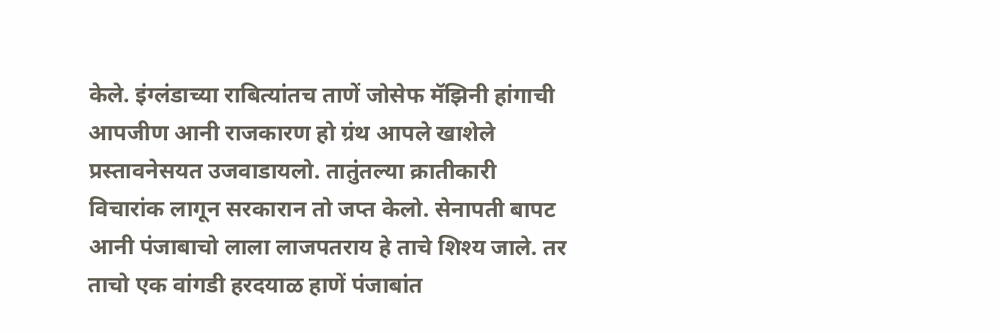केले. इंग्लंडाच्या राबित्यांतच ताणें जोसेफ मॅझिनी हांगाची आपजीण आनी राजकारण हो ग्रंथ आपले खाशेले प्रस्तावनेसयत उजवाडायलो. तातुंतल्या क्रातीकारी विचारांक लागून सरकारान तो जप्त केलो. सेनापती बापट आनी पंजाबाचो लाला लाजपतराय हे ताचे शिश्य जाले. तर ताचो एक वांगडी हरदयाळ हाणें पंजाबांत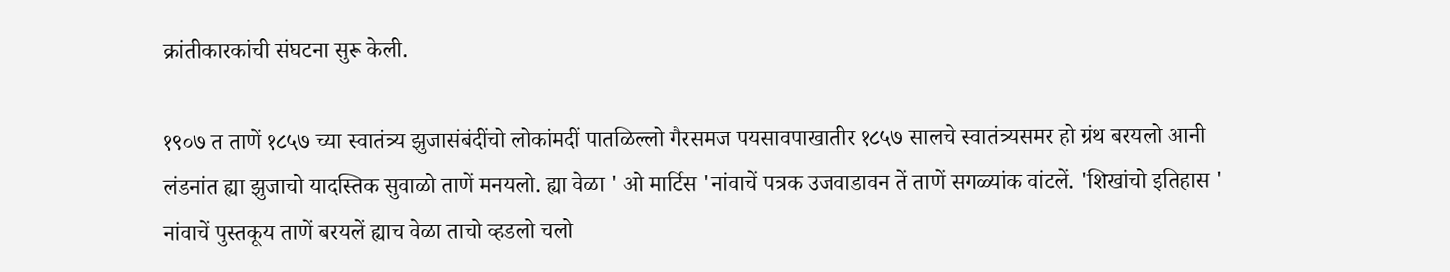क्रांतीकारकांची संघटना सुरू केली.

१९०७ त ताणें १८५७ च्या स्वातंत्र्य झुजासंबंदींचो लोकांमदीं पातळिल्लो गैरसमज पयसावपाखातीर १८५७ सालचे स्वातंत्र्यसमर हो ग्रंथ बरयलो आनी लंडनांत ह्या झुजाचो यादस्तिक सुवाळो ताणें मनयलो. ह्या वेळा ' ओ मार्टिस 'नांवाचें पत्रक उजवाडावन तें ताणें सगळ्यांक वांटलें. 'शिखांचो इतिहास ' नांवाचें पुस्तकूय ताणें बरयलें ह्याच वेळा ताचो व्हडलो चलो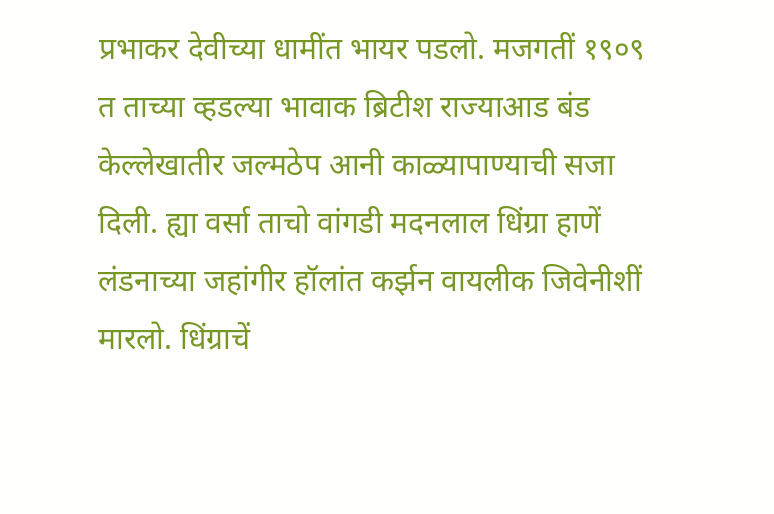प्रभाकर देवीच्या धामींत भायर पडलो. मजगतीं १९०९ त ताच्या व्हडल्या भावाक ब्रिटीश राज्याआड बंड केल्लेखातीर जल्मठेप आनी काळ्यापाण्याची सजा दिली. ह्या वर्सा ताचो वांगडी मदनलाल धिंग्रा हाणें लंडनाच्या जहांगीर हॉलांत कर्झन वायलीक जिवेनीशीं मारलो. धिंग्राचें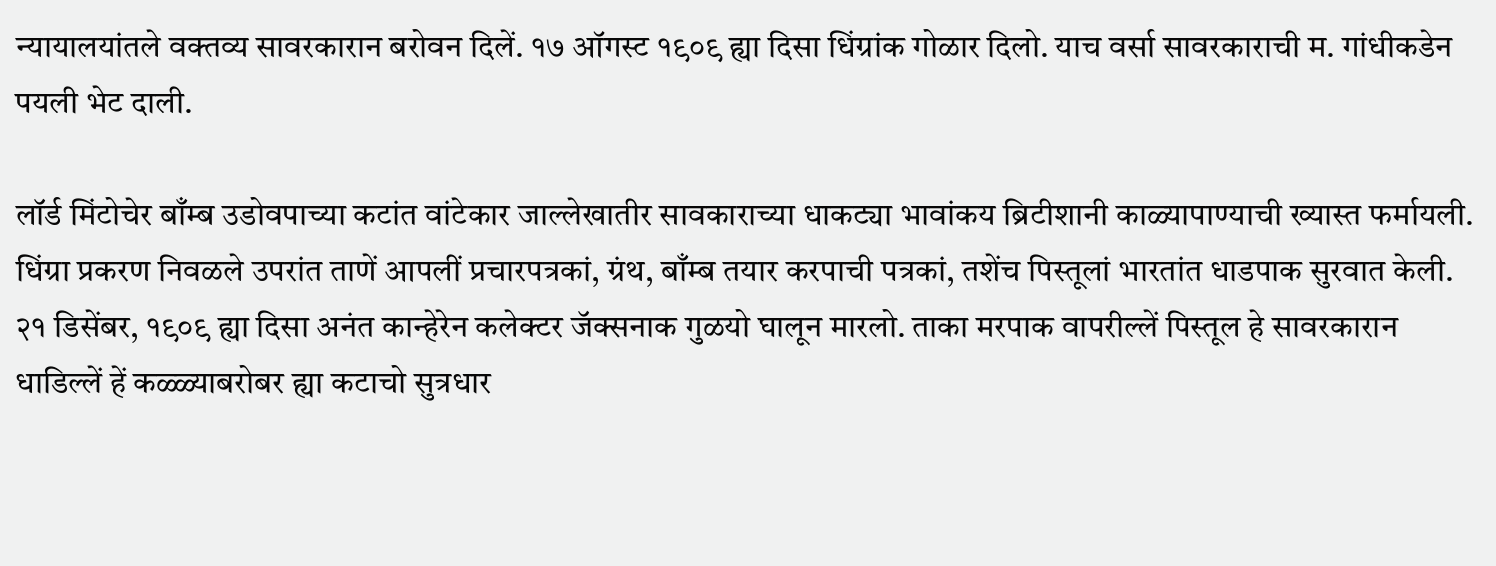न्यायालयांतले वक्तव्य सावरकारान बरोवन दिलें. १७ ऑगस्ट १९०९ ह्या दिसा धिंग्रांक गोळार दिलो. याच वर्सा सावरकाराची म. गांधीकडेन पयली भेट दाली.

लॉर्ड मिंटोचेर बाँम्ब उडोवपाच्या कटांत वांटेकार जाल्लेखातीर सावकाराच्या धाकट्या भावांकय ब्रिटीशानी काळ्यापाण्याची ख्यास्त फर्मायली. धिंग्रा प्रकरण निवळले उपरांत ताणें आपलीं प्रचारपत्रकां, ग्रंथ, बाँम्ब तयार करपाची पत्रकां, तशेंच पिस्तूलां भारतांत धाडपाक सुरवात केली. २१ डिसेंबर, १९०९ ह्या दिसा अनंत कान्हेरेन कलेक्टर जॅक्सनाक गुळयो घालून मारलो. ताका मरपाक वापरील्लें पिस्तूल हे सावरकारान धाडिल्लें हें कळ्ळ्याबरोबर ह्या कटाचो सुत्रधार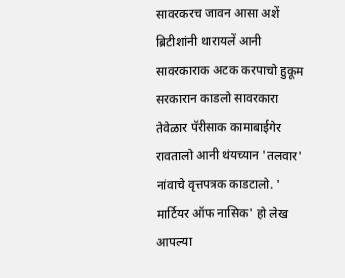सावरकरच जावन आसा अशें ब्रिटीशांनी थारायलें आनी सावरकाराक अटक करपाचो हुकूम सरकारान काडलो सावरकारा तेवेळार पॅरीसाक कामाबाईगेर रावतालो आनी थंयच्यान 'तलवार' नांवाचे वृत्तपत्रक काडटालो. ' मार्टियर ऑफ नासिक' हो लेख आपल्या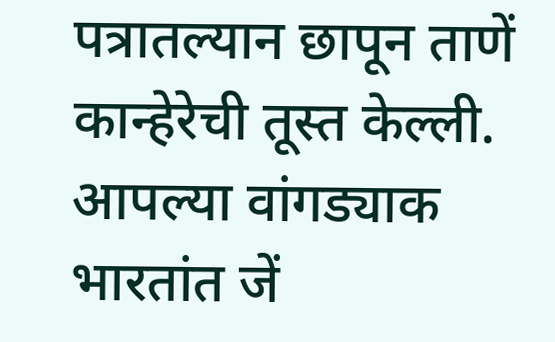पत्रातल्यान छापून ताणें कान्हेरेची तूस्त केल्ली. आपल्या वांगड्याक भारतांत जें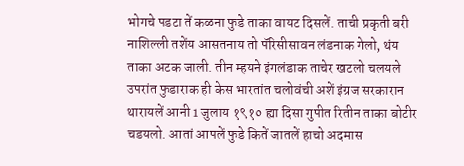भोगचे पडटा तें कळना फुडे ताका वायट दिसलें. ताची प्रकृती बरी नाशिल्ली तशेंय आसतनाय तो पॅरिसीसावन लंडनाक गेलो, थंय ताका अटक जाली. तीन म्हयने इंगलंडाक ताचेर खटलो चलयले उपरांत फुडाराक ही केस भारतांत चलोवंची अशें इंग्रज सरकारान थारायलें आनी 1 जुलाय १९१० ह्या दिसा गुपीत रितीन ताका बोटीर चडयलो. आतां आपलें फुडे कितें जातलें हाचो अदमास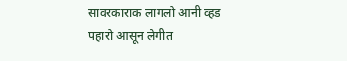सावरकाराक लागलो आनी व्हड पहारो आसून लेगीत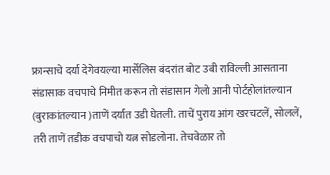फ्रान्साचे दर्या देगेवयल्या मार्सेलिस बंदरांत बोट उबी राविल्ली आसताना संडासाक वचपाचे निमीत करून तो संडासान गेलो आनी पोर्टहोलांतल्यान (बुराकांतल्यान )ताणें दर्यांत उडी घेतली. ताचें पुराय आंग खरचटलें, सोललें, तरी ताणें तडीक वचपाचो यत्न सोडलोना. तेचवेळार तो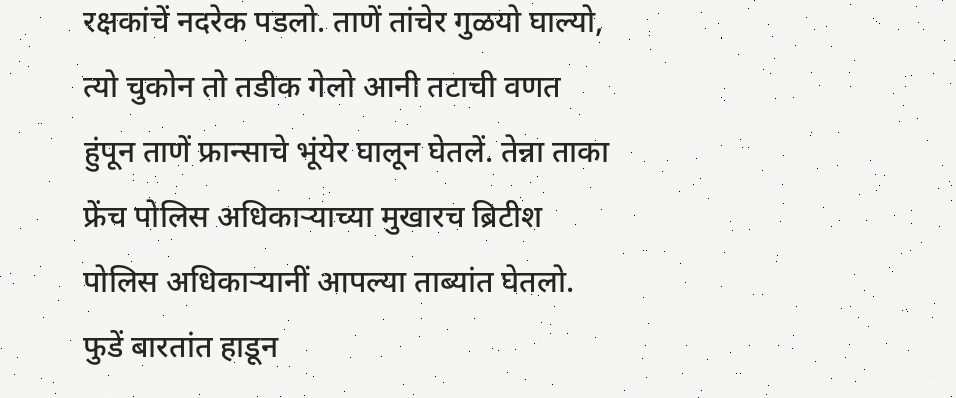रक्षकांचें नदरेक पडलो. ताणें तांचेर गुळयो घाल्यो, त्यो चुकोन तो तडीक गेलो आनी तटाची वणत हुंपून ताणें फ्रान्साचे भूंयेर घालून घेतलें. तेन्ना ताका फ्रेंच पोलिस अधिकाऱ्याच्या मुखारच ब्रिटीश पोलिस अधिकाऱ्यानीं आपल्या ताब्यांत घेतलो. फुडें बारतांत हाडून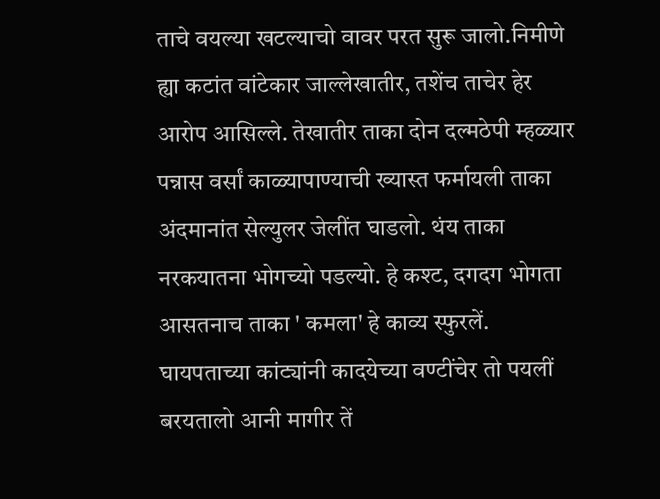ताचे वयल्या खटल्याचो वावर परत सुरू जालो.निमीणे ह्या कटांत वांटेकार जाल्लेखातीर, तशेंच ताचेर हेर आरोप आसिल्ले. तेखातीर ताका दोन दल्मठेपी म्हळ्यार पन्नास वर्सां काळ्यापाण्याची ख्यास्त फर्मायली ताका अंदमानांत सेल्युलर जेलींत घाडलो. थंय ताका नरकयातना भोगच्यो पडल्यो. हे कश्ट, दगदग भोगता आसतनाच ताका ' कमला' हे काव्य स्फुरलें. घायपताच्या कांट्यांनी कादयेच्या वण्टींचेर तो पयलीं बरयतालो आनी मागीर तें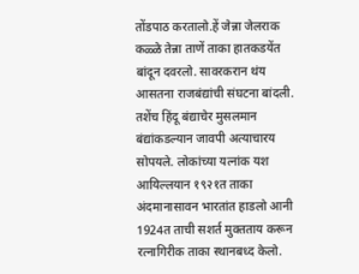तोंडपाठ करतालो.हें जेन्ना जेलराक कळ्ळे तेन्ना ताणें ताका हातकडयेंत बांदून दवरलो. सावरकरान थंय आसतना राजबंद्यांची संघटना बांदली. तशेंच हिंदू बंद्याचेर मुसलमान बंद्यांकडल्यान जावपी अत्याचारय सोपयले. लोकांच्या यत्नांक यश आयिल्लयान १९२१त ताका अंदमानासावन भारतांत हाडलो आनी 1924त ताची सशर्त मुक्तताय करून रत्नागिरीक ताका स्थानबध्द केलो.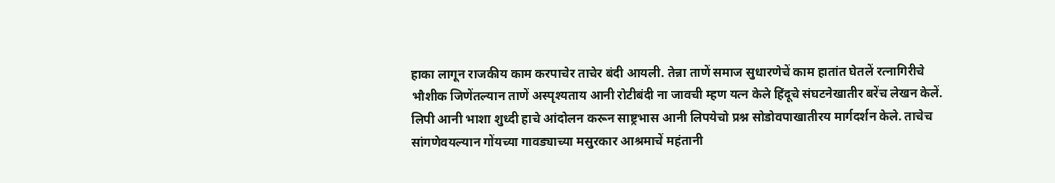हाका लागून राजकीय काम करपाचेर ताचेर बंदी आयली. तेन्ना ताणें समाज सुधारणेचें काम हातांत घेतलें रत्नागिरीचे भौशीक जिणेंतल्यान ताणें अस्पृश्यताय आनी रोटीबंदी ना जावची म्हण यत्न केले हिंदूचे संघटनेखातीर बरेंच लेखन केलें. लिपी आनी भाशा शुध्दी हाचे आंदोलन करून साष्ट्रभास आनी लिपयेचो प्रश्न सोडोवपाखातीरय मार्गदर्शन केले. ताचेच सांगणेवयल्यान गोंयच्या गावड्याच्या मसुरकार आश्रमाचें महंतानी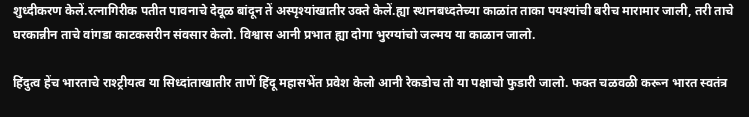शुध्दीकरण केलें.रत्नागिरीक पतीत पावनाचे देवूळ बांदून तें अस्पृश्यांखातीर उक्ते केलें.ह्या स्थानबध्दतेच्या काळांत ताका पयश्यांची बरीच मारामार जाली, तरी ताचे घरकान्नीन ताचे वांगडा काटकसरीन संवसार केलो. विश्वास आनी प्रभात ह्या दोगा भुरग्यांचो जल्मय या काळान जालो.

हिंदुत्व हेंच भारताचे राश्ट्रीयत्व या सिध्दांताखातीर ताणें हिंदू महासभेंत प्रवेश केलो आनी रेकडोच तो या पक्षाचो फुडारी जालो. फक्त चळवळी करून भारत स्वतंत्र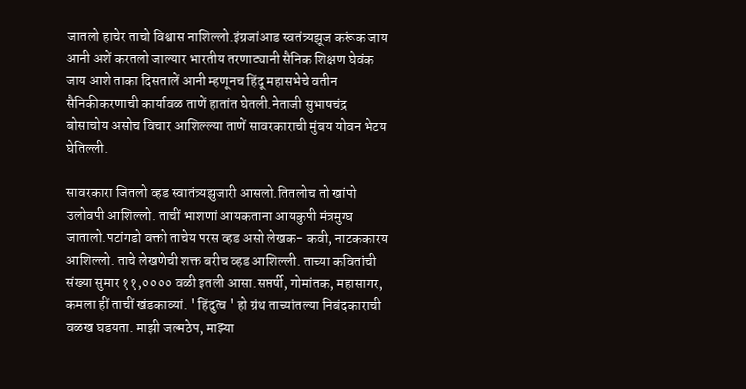जातलो हाचेर ताचो विश्वास नाशिल्लो.इंग्रजांआड स्वतंत्र्यझूज करूंक जाय आनी अशें करतलो जाल्यार भारतीय तरणाट्यानी सैनिक शिक्षण घेवंक जाय आशे ताका दिसतालें आनी म्हणूनच हिंदू महासभेचे वतीन सैनिकीकरणाची कार्यावळ ताणें हातांत घेतली.नेताजी सुभाषचंद्र बोसाचोय असोच विचार आशिल्ल्या ताणें सावरकाराची मुंबय योवन भेटय घेतिल्ली.

सावरकारा जितलो व्हड स्वातंत्र्यझुजारी आसलो.तितलोच तो खांपो उलोवपी आशिल्लो. ताचीं भाशणां आयकताना आयकुपी मंत्रमुग्घ जातालो.पटांगडो वक्तो ताचेय परस व्हड असो लेखक- कवी, नाटककारय आशिल्लो. ताचे लेखणेची शक्त बरीच व्हड आशिल्ली. ताच्या कवितांची संख्या सुमार ११,०००० वळी इतली आसा.सप्तर्षी, गोमांतक, महासागर, कमला हीं ताचीं खंडकाव्यां. ' हिंदुत्व ' हो ग्रंथ ताच्यांतल्या निबंदकाराची वळख घडयता. माझी जल्मठेप, माझ्या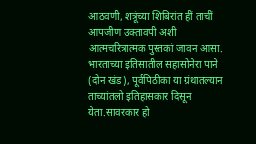आठवणी, शत्रूंच्या शिबिरांत हीं ताचीं आपजीण उक्तावपी अशी आत्मचरित्रात्मक पुस्तकां जावन आसा. भारताच्या इतिसातील सहासोनेरा पाने (दोन खंड), पूर्वपिठीका या ग्रंथातल्यान ताच्यांतलो इतिहासकार दिसून येता.सावरकार हो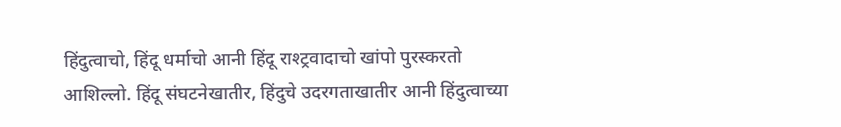हिंदुत्वाचो, हिंदू धर्माचो आनी हिंदू राश्ट्रवादाचो खांपो पुरस्करतो आशिल्लो. हिंदू संघटनेखातीर, हिंदुचे उदरगताखातीर आनी हिंदुत्वाच्या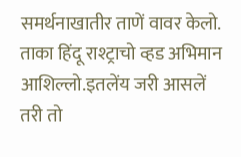समर्थनाखातीर ताणें वावर केलो. ताका हिंदू राश्ट्राचो व्हड अभिमान आशिल्लो.इतलेंय जरी आसलें तरी तो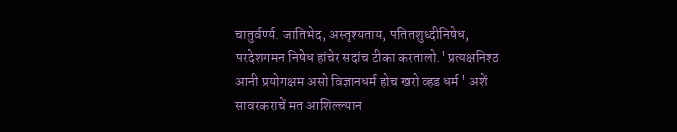चातुर्वर्ण्य. जातिभेद, अस्तृश्यताय, पतितशुध्दीनिषेध, परदेशगमन निषेध हांचेर सदांच टीका करतालो.' प्रत्यक्षनिश्ठ आनी प्रयोगक्षम असो विज्ञानधर्म होच खरो व्हड धर्म ' अशें सावरकराचें मत आशिल्ल्यान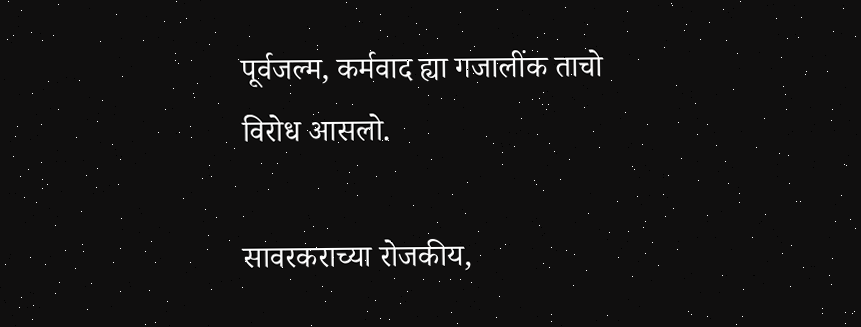पूर्वजल्म, कर्मवाद ह्या गजालींक ताचो विरोध आसलो.

सावरकराच्या रोजकीय,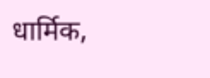धार्मिक,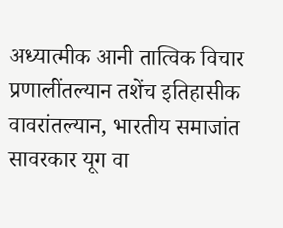अध्यात्मीक आनी तात्विक विचार प्रणालींतल्यान तशेंच इतिहासीक वावरांतल्यान, भारतीय समाजांत सावरकार यूग वा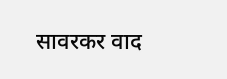सावरकर वाद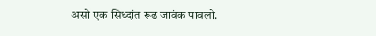असो एक सिध्दांत रूढ जावंक पावलो.